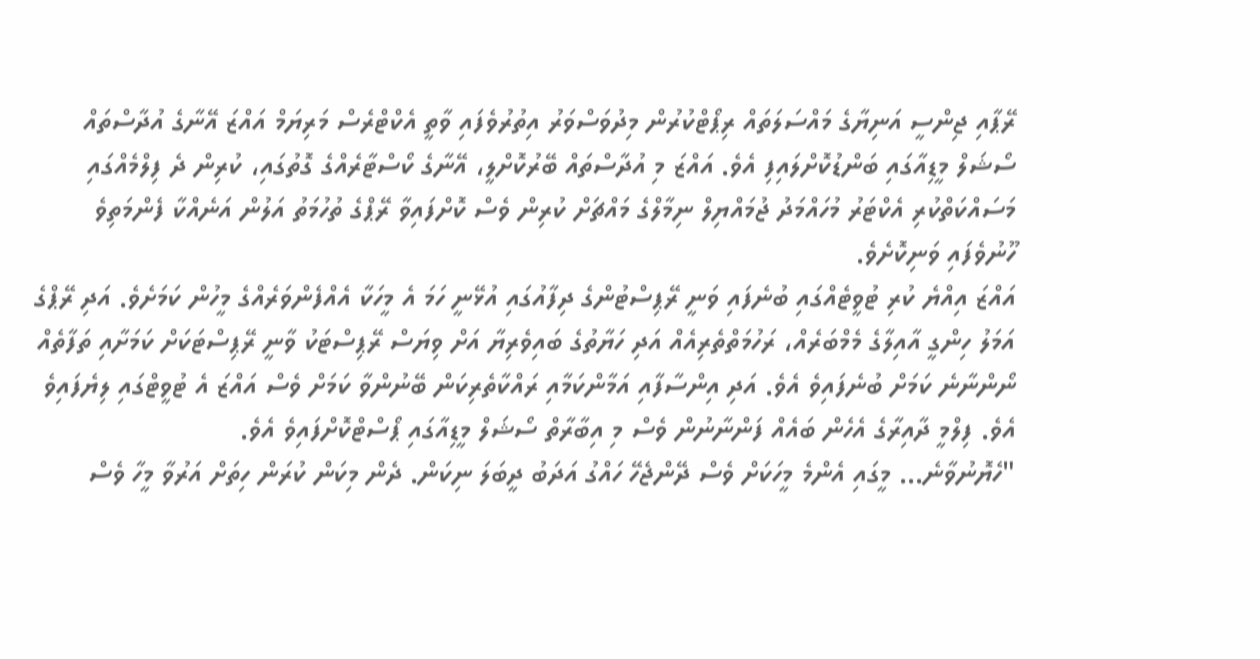ރޭޕާއި ޖިންސީ އަނިޔާގެ މައްސަލަތައް ރިޕޯޓްކުރުން މިދުވަސްވަރު އިތުރުވެފައި ވާތީ އެކްޓްރެސް މަރިޔަމް އައްޒަ އޭނާގެ އުދާސްތައް ސޯޝަލް މީޑިއާގައި ބަންޑުކޮށްލައިފި އެވެ. އައްޒަ މި އުދާސްތައް ބޭރުކޮށްލީ، އޭނާގެ ކޯސްޓާރެއްގެ ގޮތުގައި، ކުރިން ދެ ފިލްމެއްގައި މަސައްކަތްކުރި އެކްޓަރު މުހައްމަދު ޖުމައްޔިލް ނިމާލްގެ މައްޗަށް ކުރިން ވެސް ކޮށްފައިވާ ރޭޕްގެ ތުހުމަތު އަލުން އަނެއްކާ ފެންމަތިވެ ހޫނުވެފައި ވަނިކޮށެވެ.
އައްޒަ އިއްޔެ ކުރި ޓުވީޓެއްގައި ބުނެފައި ވަނީ ރޭޕިސްޓުންގެ ދިފާއުގައި އުޅޭނީ ހަމަ އެ މީހަކާ އެއްފެންވަރެއްގެ މީހުން ކަމަށެވެ. އަދި ރޭޕްގެ އަމަލު ހިންގީ އާއިލާގެ މެމްބަރެއް، ރަހުމަތްތެރިއެއް އަދި ހަޔާތުގެ ބައިވެރިޔާ އަށް ވިޔަސް ރޭޕިސްޓަކު ވާނީ ރޭޕިސްޓަކަށް ކަމަށާއި ތަފާތެއް ނޯންނާނެ ކަމަށް ބުނެފައިވެ އެވެ. އަދި އިންސާފާއި އަމާންކަމާއި ރައްކާތެރިކަން ބޭނުންވާ ކަމަށް ވެސް އައްޒަ އެ ޓުވީޓްގައި ލިޔެފައިވެ އެވެ. ފިލްމީ ދާއިރާގެ އެހެން ބައެއް ފަންނާނުން ވެސް މި އިބާރާތް ސޯޝަލް މީޑިއާގައި ޕޯސްޓްކޮށްފައިވެ އެވެ.
"ހެޔޮނުވާނެ... މީގައި އެންމެ މީހަކަށް ވެސް ދޭންޖެހޭ ހައްގު އަދަބު ދީބަލަ ނިކަން. ދެން މިކަން ކުރަން ހިތަށް އަރުވާ މީހާ ވެސް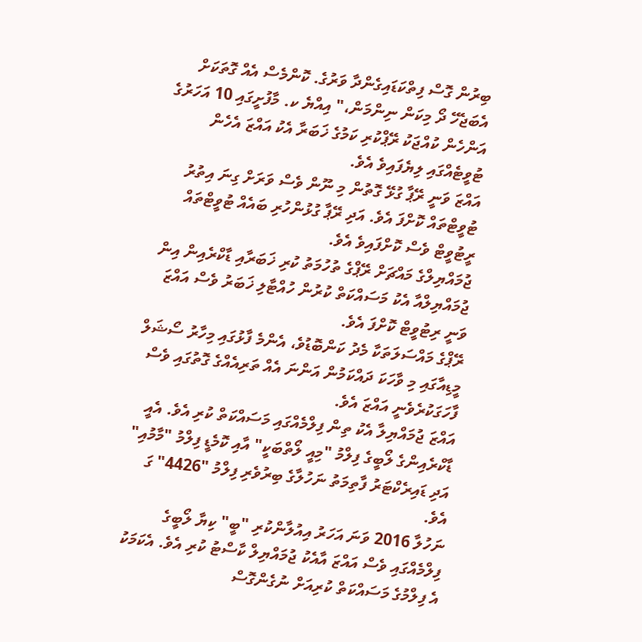ބިރުން ގޮސް ފިތްކަޑައިގެންދާ ވަރުގެ. ކޮންމެސް އެއް ގޮތަކަށް އެބަޖެހޭ ދޯ މިކަން ނިންމަން،" އިއްޔެ ކ. މާފުށީގައި 10 އަހަރުގެ އަންހެން ކުއްޖަކު ރޭޕްކުރި ކަމުގެ ޚަބަރާ އެކު އައްޒަ އެހެން ޓުވީޓެއްގައި ލިޔެފައިވެ އެވެ.
އައްޒަ ވަނީ ރޭޕާ ގުޅޭ ގޮތުން މި ނޫން ވެސް ވަރަށް ގިނަ އިތުރު ޓުވީޓްތައް ކޮށްފަ އެވެ. އަދި ރޭޕާ ގުޅުންހުރި ބައެއް ޓުވީޓްތައް ރީޓުވީޓް ވެސް ކޮށްފައިވެ އެވެ.
ޖުމައްޔިލްގެ މައްޗަށް ރޭޕްގެ ތުހުމަތު ކުރި ޚަބަރާއި ޑާކްރެއިން އިން ޖުމައްޔިލްއާ އެކު މަސައްކަތް ކުރުން ހުއްޓާލި ޚަބަރު ވެސް އައްޒަ ވަނީ ރިޓުވީޓް ކޮށްފަ އެވެ.
ރޭޕްގެ މައްސަލަތަކާ މެދު ކަންބޮޑުވެ، އެންމެ ފާޅުގައި މިހާރު ސޯޝަލް މީޑިއާގައި މި ވާހަކަ ދައްކަމުން އަންނަ އެއް ތަރިއެއްގެ ގޮތުގައި ވެސް ފާހަގަކުރެވެނީ އައްޒަ އެވެ.
އައްޒަ ޖުމައްޔިލާ އެކު ތިން ފިލްމެއްގައި މަސައްކަތް ކުރި އެވެ. އެއީ ޑާކްރެއިންގެ ލޯބީގެ ފިލްމު "މިއީ ލޯތްބަކީ" އާއި ކޮމެޑީ ފިލްމު "މާމުއި" އަދި ޑައިރެކްޓަރު ފާތިމަތު ނަހުލާގެ ބިރުވެރި ފިލްމު "4426" ގަ އެވެ.
ނަހުލާ 2016 ވަނަ އަހަރު އިއުލާންކުރި "ބީ" ކިޔާ ލޯބީގެ ފިލްމެއްގައި ވެސް އައްޒަ އާއެކު ޖުމައްޔިލް ކާސްޓު ކުރި އެވެ. އެކަމަކު އެ ފިލްމުގެ މަސައްކަތް ކުރިއަށް ނުގެންގޮސް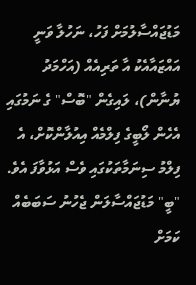މަޑުޖައްސާލުމަށް ފަހު، ނަހުލާ ވަނީ އައްޒައާއެކު އާ ތަރިއެއް (އަހްމަދު ޔުނާން)، ލައިގެން "ބޮސް" ގެ ނަމުގައި އެހެން ލޯބީގެ ފިލްމެއް އިއުލާންކޮށް، އެ ފިލްމު ސިނަމާތަކުގައި ވެސް އަޅުވާފަ އެވެ.
"ބީ" މަޑުޖައްސާލަން ޖެހުނު ސަބަބެއް ކަމަށް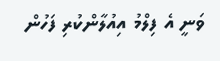ވަނީ އެ ފިލްމު އިއުލާންކުރި ފަހުން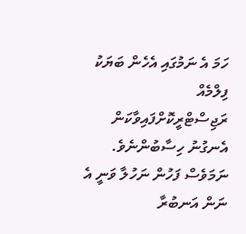ހަމަ އެ ނަމުގައި އެހެން ބަޔަކު ފިލްމެއް ރަޖިސްޓްރީކޮށްފައިވާކަން އެނގުނު ހިސާބުންނެވެ. ނަމަވެސް ފަހުން ނަހުލާ ވަނީ އެ ނަން އަނބުރާ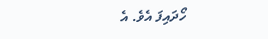ހޯދައިފަ އެވެ. އެ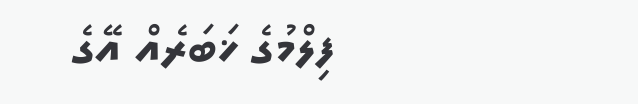ފިލްމުގެ ޚަބަރެއް އޭގެ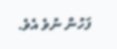ފަހުން ނުވެ އެވެ.